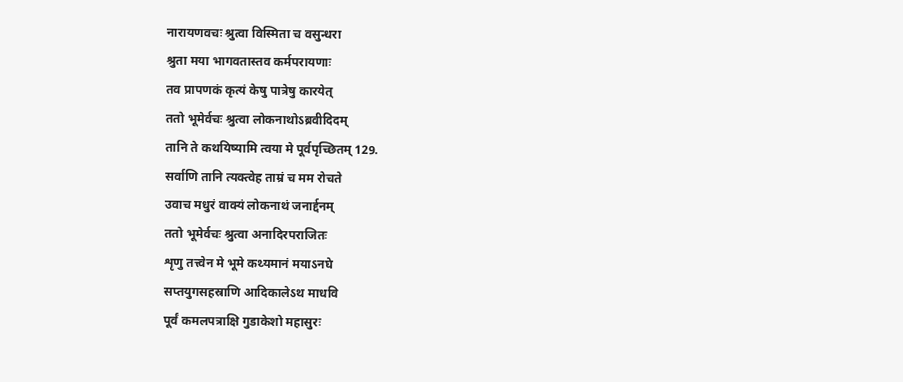नारायणवचः श्रुत्वा विस्मिता च वसुन्धरा
श्रुता मया भागवतास्तव कर्मपरायणाः
तव प्रापणकं कृत्यं केषु पात्रेषु कारयेत्
ततो भूमेर्वचः श्रुत्वा लोकनाथोऽब्रवीदिदम्
तानि ते कथयिष्यामि त्वया मे पूर्वपृच्छितम् 129.
सर्वाणि तानि त्यक्त्वेह ताम्रं च मम रोचते
उवाच मधुरं वाक्यं लोकनाथं जनार्द्दनम्
ततो भूमेर्वचः श्रुत्वा अनादिरपराजितः
शृणु तत्त्वेन मे भूमे कथ्यमानं मयाऽनघे
सप्तयुगसहस्राणि आदिकालेऽथ माधवि
पूर्वं कमलपत्राक्षि गुडाकेशो महासुरः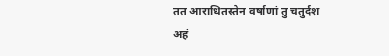तत आराधितस्तेन वर्षाणां तु चतुर्दश
अहं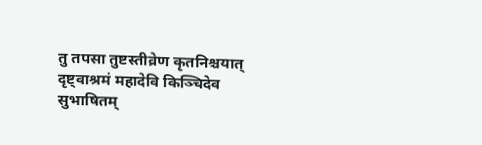तु तपसा तुष्टस्तीव्रेण कृतनिश्चयात्
दृष्ट्वाश्रमं महादेवि किञ्चिदेव सुभाषितम्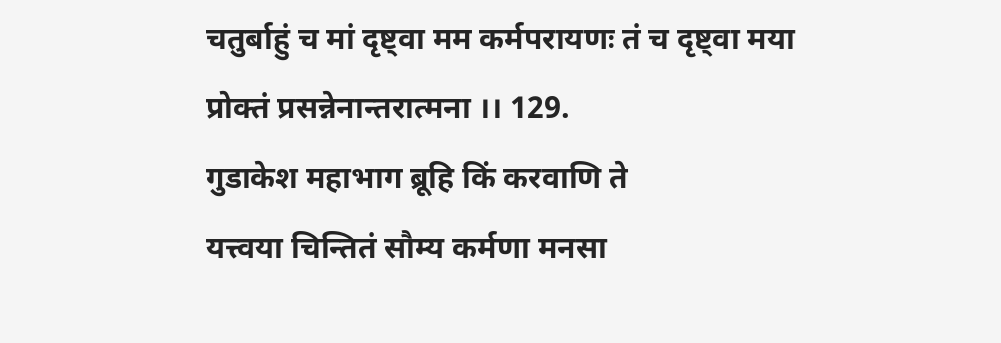चतुर्बाहुं च मां दृष्ट्वा मम कर्मपरायणः तं च दृष्ट्वा मया प्रोक्तं प्रसन्नेनान्तरात्मना ।। 129.
गुडाकेश महाभाग ब्रूहि किं करवाणि ते
यत्त्वया चिन्तितं सौम्य कर्मणा मनसा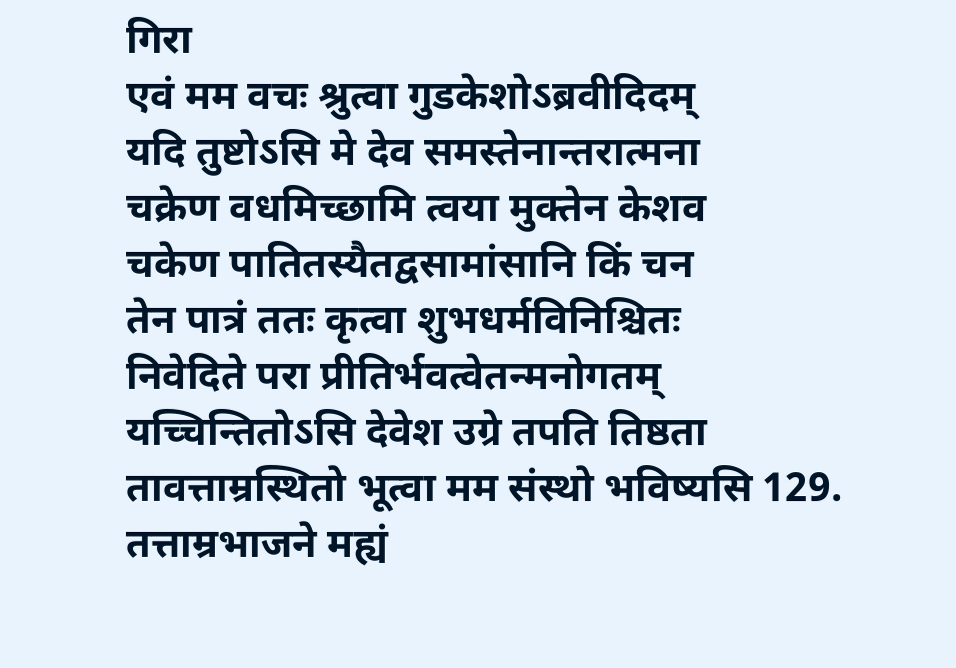गिरा
एवं मम वचः श्रुत्वा गुडकेशोऽब्रवीदिदम्
यदि तुष्टोऽसि मे देव समस्तेनान्तरात्मना
चक्रेण वधमिच्छामि त्वया मुक्तेन केशव
चकेण पातितस्यैतद्वसामांसानि किं चन
तेन पात्रं ततः कृत्वा शुभधर्मविनिश्चितः
निवेदिते परा प्रीतिर्भवत्वेतन्मनोगतम्
यच्चिन्तितोऽसि देवेश उग्रे तपति तिष्ठता
तावत्ताम्रस्थितो भूत्वा मम संस्थो भविष्यसि 129.
तत्ताम्रभाजने मह्यं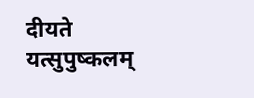दीयते यत्सुपुष्कलम्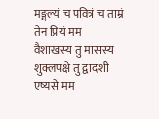मङ्गल्यं च पवित्रं च ताम्रं तेन प्रियं मम
वैशाखस्य तु मासस्य शुक्लपक्षे तु द्वादशी
एष्यसे मम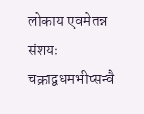लोकाय एवमेतन्न संशयः
चक्राद्वधमभीप्सन्वै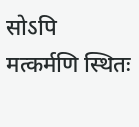सोऽपि मत्कर्मणि स्थितः